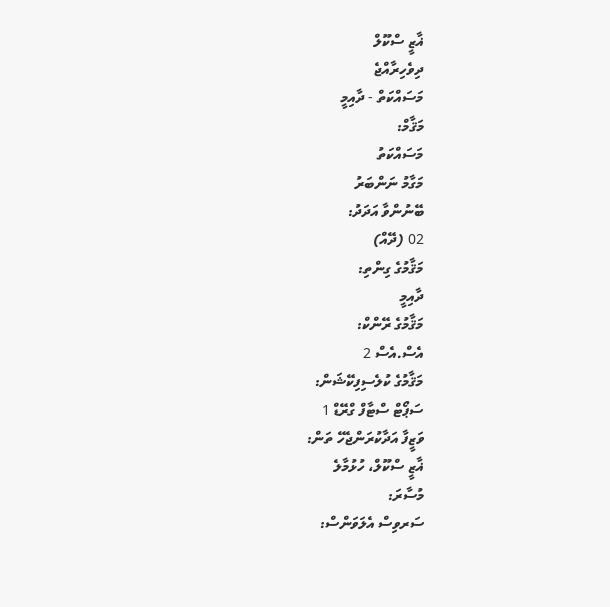ޣާޒީ ސްކޫލް
ދިވެހިރާއްޖެ
މަސައްކަތް - ދާއިމީ
މަޤާމް:
މަސައްކަތު
މަގާމު ނަންބަރު
ބޭނުންވާ އަދަދު:
02 (ދޭއް)
މަޤާމުގެ ގިންތި:
ދާއިމީ
މަޤާމުގެ ރޭންކް:
އެސް.އެސް 2
މަޤާމުގެ ކުލެސިފިކޭޝަން:
ސަޕޯޓް ސްޓާފް ގްރޭޑް 1
ވަޒީފާ އަދާކުރަންޖެހޭ ތަން:
ޣާޒީ ސްކޫލް، ހުޅުމާލެ
މުސާރަ:
ސަރވިސް އެލަވަންސް: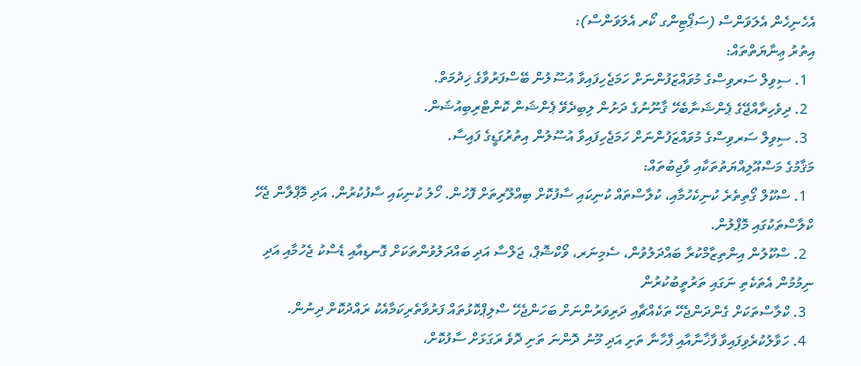އެހެނިހެން އެލަވަންސް (ސަޕޯޓިންގ ކޯރ އެލަވަންސް):
އިތުރު ޢިނާޔަތްތައް:
  1. ސިވިލް ސަރވިސްގެ މުވައްޒަފުންނަށް ހަމަޖެހިފައިވާ އުސޫލުން ބޭސްފަރުވާގެ ޚިދުމަތް.
  2. ދިވެހިރާއްޖޭގެ ޕެންޝަނާބެހޭ ޤާނޫނުގެ ދަށުން ލިބިދެވޭ ޕެންޝަން ކޮންޓްރިބިއުޝަން.
  3. ސިވިލް ސަރވިސްގެ މުވައްޒަފުންނަށް ހަމަޖެހިފައިވާ އުސޫލުން އިތުރުގަޑީގެ ފައިސާ.
މަޤާމުގެ މަސްއޫލިއްޔަތުތަކާއި ވާޖިބުތައް:
  1. ސްކޫލް ގޯތިތެރެ ކުނިކެހުމާއި، ކުލާސްތައް ކުނިކައި ސާފުކޮށް ބިއްލޫރިތަށް ފޮހުން. ހޯލު ކުނިކައި ސާފުކުރުން. އަދި މޮޕްލާން ޖެހޭ ކްލާސްތަކުގައި މޮޕްލުން.
  2. ސްކޫލުން އިންތިޒާމްކުރާ ބައްދަލުވުން، ސެމިނަރ، ވޯކްޝޮޕް، ޖަލްސާ އަދި ބައްދަލުވުންތަކަށް ގޮނޑިއާއި ޑެސްކު ޖެހުމާއި އަދި ނިމުމުން އެތަކެތި ނަގައި ތަރުތީބުކުރުން
  3. ކްލާސްތަކަށް ގެންދަންޖެހޭ ތަކެއްޗާއި ދަރިވަރުންނަށް ބަހަންޖެހޭ ސްލިޕްކޮޅުތައް ފަރުވާތެރިކަމާއެކު ރައްދުކޮށް ދިނުން.
  4. ހަވާލުކުރެވިފައިވާ ފާޚާނާއާއި ފާހާނާ ތަށި އަދި މޫނު ދޮންނަ ތަށި ދޮވެ ރަގަޅަށް ސާފުކޮށް،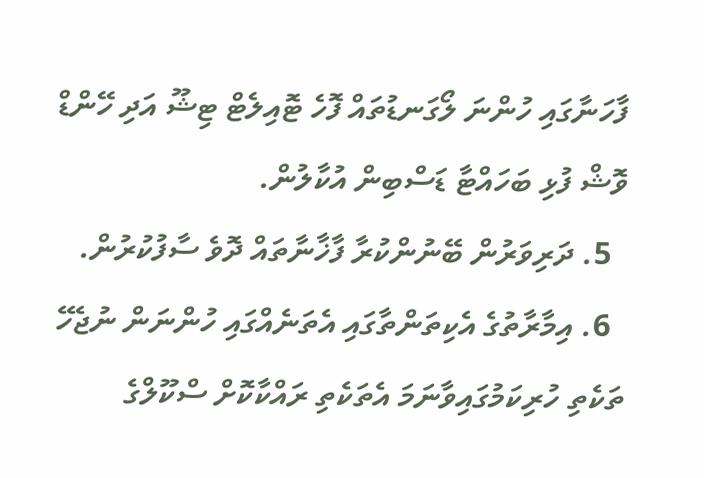ފާހަނާގައި ހުންނަ ލޯގަނޑުތައް ފޮހެ ޓޮއިލެޓް ޓިޝޫ އަދި ހޭންޑް ވޮޝް ފުޅި ބަހައްޓާ ޑަސްބިން އުކާލުން.
  5. ދަރިވަރުން ބޭނުންކުރާ ފާޚާނާތައް ދޮވެ ސާފުކުރުން.
  6. އިމާރާތުގެ އެކިތަންތާގައި އެތަނެއްގައި ހުންނަން ނުޖެހޭ ތަކެތި ހުރިކަމުގައިވާނަމަ އެތަކެތި ރައްކާކޮށް ސްކޫލްގެ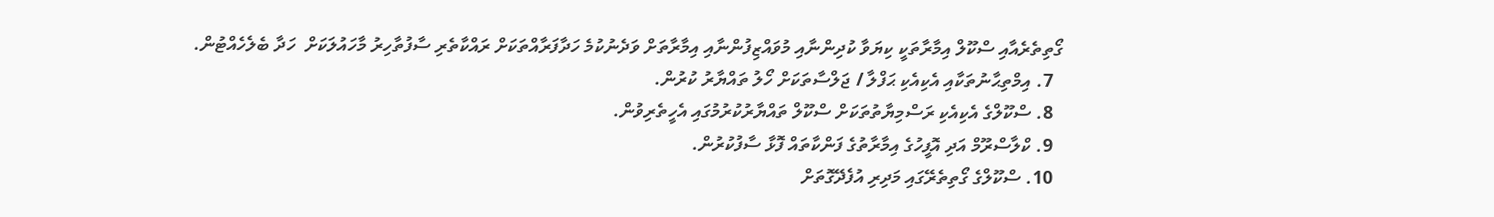ގޯތިތެރެއާއި ސްކޫލް އިމާރާތަކީ ކިޔަވާ ކުދިންނާއި މުވައްޒިފުންނާއި އިމާރާތަށް ވަދެނުކުމެ ހަދާފަރާއްތަކަށް ރައްކާތެރި ސާފުތާހިރު މާހައުލަކަށް  ހަދާ ބެލެހެއްޓުން.
  7. އިމްތިޙާނުތަކާއި އެކިއެކި ޙަފްލާ / ޖަލްސާތަކަށް ހޯލު ތައްޔާރު ކުރުން.
  8. ސްކޫލްގެ އެކިއެކި ރަސްމިޔާތުތަކަށް ސްކޫލް ތައްޔާރުކުރުމުގައި އެހީތެރިވުން.
  9. ކްލާސްރޫމް އަދި އޮފީހުގެ އިމާރާތުގެ ފަންކާތައް ފޮޅާ ސާފުކުރުން.
  10. ސްކޫލްގެ ގޯތިތެރޭގައި މަދިރި އުފެދޭގޮތަށް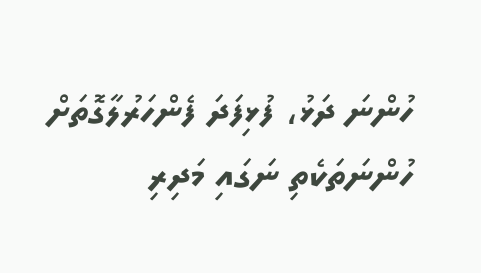ހުންނަ ދަޅު، ފުޅިފަދަ ފެންހަރުލާގޮތަށް ހުންނަތަކެތި ނަގައި މަދިރި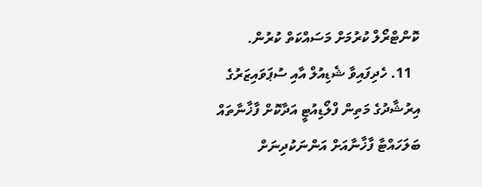ކޮންޓްރޯލް ކުރުމަށް މަސައްކަތް ކުރުން.
  11. ހެދިފައިވާ ޝެޑިއުލް އާއި ސުޕަވައިޒަރުގެ އިރުޝާދުގެ މަތިން ފްލޯޑިއުޓީ އަދާކޮށް ފާޚާނާތައް ބަލަހައްޓާ ފާޚާނާއަށް އަންނަކުދިނަށް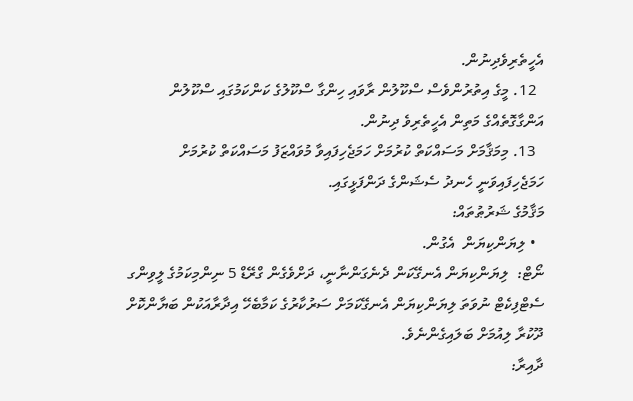އެހީތެރިވެދިނުން.
  12. މީގެ އިތުރުންވެސް ސްކޫލުން ރާވައި ހިންގާ ސްކޫލުގެ ކަންކަމުގައި ސްކޫލުން އަންގާގޮތެއްގެ މަތިން އެހީތެރިވެ ދިނުން.
  13. މިމަޤާމަށް މަސައްކަތް ކުރުމަށް ހަމަޖެހިފައިވާ މުވައްޒަފު މަސައްކަތް ކުރުމަށް ހަމަޖެހިފައިވަނީ ހެނދު ސެޝަންގެ ދަންފަޅީގައި.
މަޤާމުގެ ޝަރުޠުތައް:
  • ލިޔަންކިޔަން  އެގުން.
ނޯޓް:  ލިޔަންކިޔަން އެނގޭކަން ދެނެގަންނާނީ، ދަށްވެގެން ގްރޭޑް 5 ނިންމިކަމުގެ ލީވިންގ ސެޓްފިކެޓް ނުވަތަ ލިޔަންކިޔަން އެނގޭކަމަށް ސަރުކާރުގެ ކަމާބެހޭ އިދާރާއަކުން ބަޔާންކޮށް ދޫކުރާ ލިއުމަށް ބަލައިގެންނެވެ.
ދާއިރާ: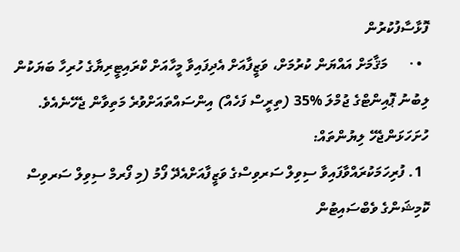ފޮޅާސާފުކުރުން
  • ·      މަޤާމަށް އައްޔަން ކުރުމަށް، ވަޒީފާއަށް އެދިފައިވާ މީހާއަށް ކްރައިޓީރިޔާގެ ހުރިހާ ބަޔަކުން ލިބުނު ޕޮއިންޓްގެ ޖުމްލަ %35 (ތިރީސް ފަހެއް) އިންސައްތައަށްވުރެ މަތިވާން ޖެހޭނެއެވެ.
ހުށަހަޅަންޖެހޭ ލިޔުންތައް:
  1. ފުރިހަމަކުރައްވާފައިވާ ސިވިލް ސަރވިސްގެ ވަޒީފާއަށްއެދޭ ފޯމު (މި ފޯރމް ސިވިލް ސަރވިސް ކޮމިޝަންގެ ވެބްސައިޓުން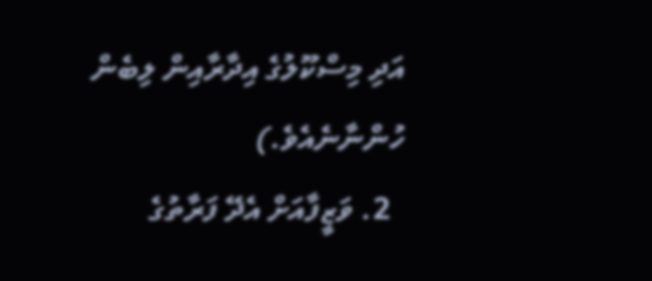އަދި މިސްކޫލުގެ އިދާރާއިން ލިބެން ހުންނާނެއެވެ.)
  2. ވަޒީފާއަށް އެދޭ ފަރާތުގެ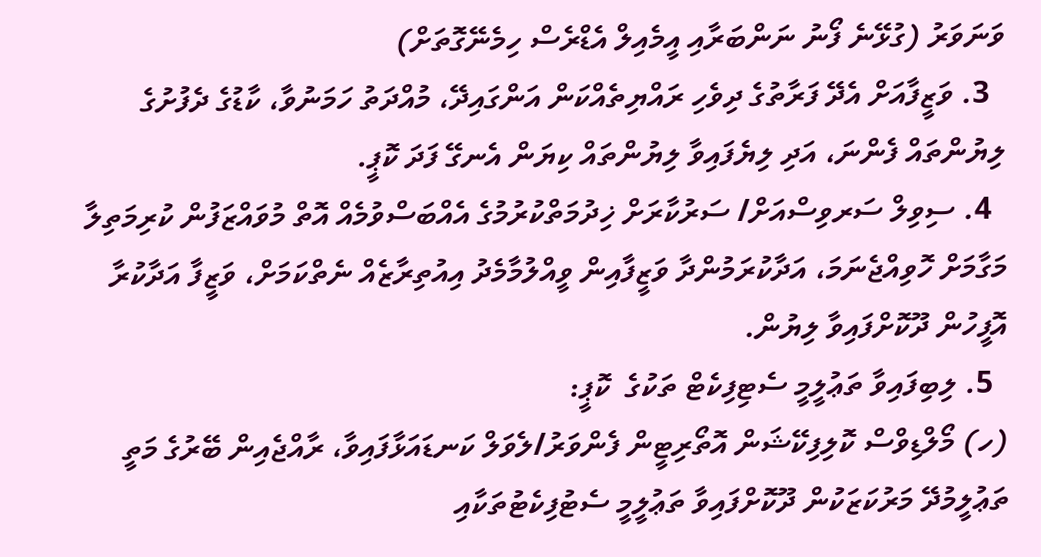ވަނަވަރު (ގުޅޭނެ ފޯނު ނަންބަރާއި އީމެއިލް އެޑްރެސް ހިމެނޭގޮތަށް)
  3. ވަޒީފާއަށް އެދޭ ފަރާތުގެ ދިވެހި ރައްޔިތެއްކަން އަންގައިދޭ، މުއްދަތު ހަމަނުވާ، ކާޑުގެ ދެފުށުގެ   ލިޔުންތައް ފެންނަ، އަދި ލިޔެފައިވާ ލިޔުންތައް ކިޔަން އެނގޭ ފަދަ ކޮޕީ.
  4. ސިވިލް ސަރވިސްއަށް/ ސަރުކާރަށް ޚިދުމަތްކުރުމުގެ އެއްބަސްވުމެއް އޮތް މުވައްޒަފުން ކުރިމަތިލާ މަގާމަށް ހޮވިއްޖެނަމަ، އަދާކުރަމުންދާ ވަޒީފާއިން ވީއްލުމާމެދު އިއުތިރާޒެއް ނެތްކަމަށް، ވަޒީފާ އަދާކުރާ އޮފީހުން ދޫކޮށްފައިވާ ލިޔުން.
  5. ލިބިފައިވާ ތަޢުލީމީ ސެޓިފިކެޓް ތަކުގެ  ކޮޕީ:
(ހ) މޯލްޑިވްސް ކޮލިފިކޭޝަން އޮތޯރިޓީން ފެންވަރު/ލެވަލް ކަނޑައަޅާފައިވާ، ރާއްޖެއިން ބޭރުގެ މަތީ ތަޢުލީމުދޭ މަރުކަޒަކުން ދޫކޮށްފައިވާ ތަޢުލީމީ ސެޓުފިކެޓުތަކާއި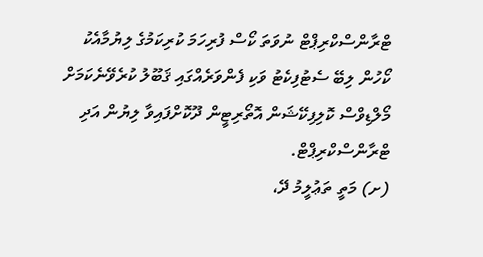ޓްރާންސްކްރިޕްޓް ނުވަތަ ކޯސް ފުރިހަމަ ކުރިކަމުގެ ލިޔުމާއެކު ކޯހުން ލިބޭ ސެޓުފިކެޓު ވަކި ފެންވަރެއްގައި ޤަބޫލު ކުރެވޭނެކަމަށް މޯލްޑިވްސް ކޮލިފިކޭޝަން އޮތޯރިޓީން ދޫކޮށްފައިވާ ލިޔުން އަދި ޓްރާންސްކްރިޕްޓް.
(ށ) މަތީ ތަޢުލީމު ދޭ،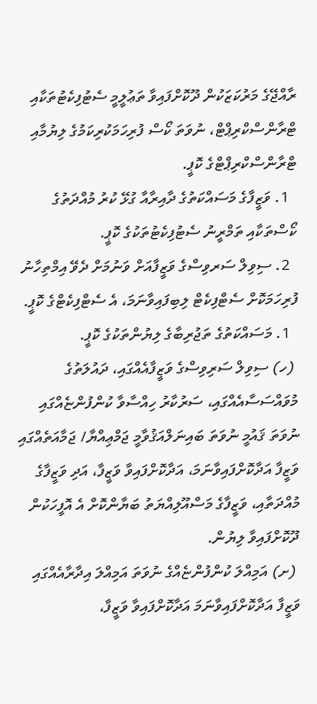ރާއްޖޭގެ މަރުކަޒަކުން ދޫކޮށްފައިވާ ތަޢުލީމީ ސެޓުފިކެޓުތަކާއި ޓްރާންސްކްރިޕްޓް، ނުވަތަ ކޯސް ފުރިހަމަކުރިކަމުގެ ލިޔުމާއި ޓްރާންސްކްރިޕްޓްގެ ކޮޕީ.
  1. ވަޒީފާގެ މަސައްކަތުގެ ދާއިރާއާ ގުޅޭ ކުރު މުއްދަތުގެ ކޯސްތަކާއި ތަމްރީނު ސެޓުފިކެޓުތަކުގެ ކޮޕީ.
  2. ސިވިލް ސަރވިސްގެ ވަޒީފާއަށް ވަނުމަށް ދެވޭ އިމްތިހާނު ފުރިހަމަކޮށް ސެޓްފިކެޓް ލިބިފައިވާނަމަ، އެ ސެޓްފިކެޓްގެ ކޮޕީ.
  1. މަސައްކަތުގެ ތަޖުރިބާގެ ލިޔުންތަކުގެ ކޮޕީ.
 (ހ) ސިވިލް ސަރިވިސްގެ ވަޒީފާއެއްގައި، ދައުލަތުގެ މުވައްސަސާއެއްގައި، ސަރުކާރު ހިއްސާވާ ކުންފުންޏެއްގައި ނުވަތަ ޤައުމީ ނުވަތަ ބައިނަލްއަޤުވާމީ ޖަމްޢިއްޔާ/ ޖަމާއަތެއްގައި ވަޒީފާ އަދާކޮށްފައިވާނަމަ، އަދާކޮށްފައިވާ ވަޒީފާ، އަދި ވަޒީފާގެ މުއްދަތާއި، ވަޒީފާގެ މަސްއޫލިއްޔަތު ބަޔާންކޮށް އެ އޮފީހަކުން ދޫކޮށްފައިވާ ލިޔުން.
 (ށ) އަމިއްލަ ކުންފުންޏެއްގެ ނުވަތަ އަމިއްލަ އިދާރާއެއްގައި ވަޒީފާ އަދާކޮށްފައިވާނަމަ އަދާކޮށްފައިވާ ވަޒީފާ،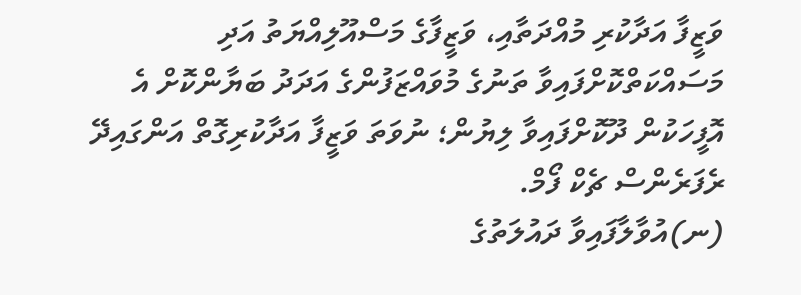ވަޒީފާ އަދާކުރި މުއްދަތާއި، ވަޒީފާގެ މަސްއޫލިއްޔަތު އަދި މަސައްކަތްކޮށްފައިވާ ތަނުގެ މުވައްޒަފުންގެ އަދަދު ބަޔާންކޮށް އެ އޮފީހަކުން ދޫކޮށްފައިވާ ލިޔުން؛ ނުވަތަ ވަޒީފާ އަދާކުރިގޮތް އަންގައިދޭ ރެފަރެންސް ޗެކް ފޯމް.
(ނ)އުވާލާފައިވާ ދައުލަތުގެ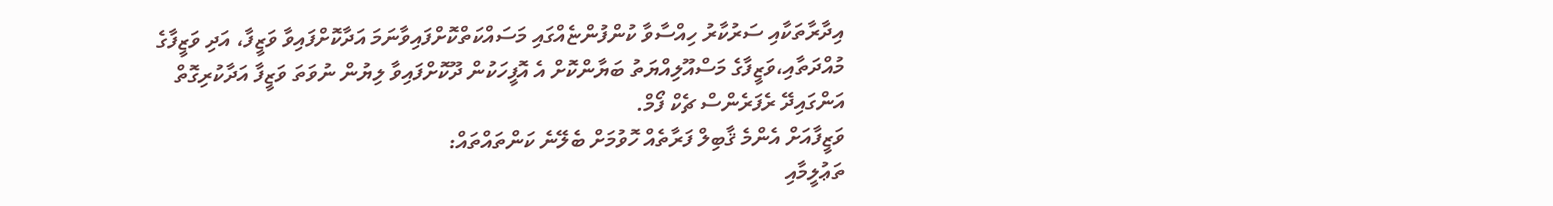އިދާރާތަކާއި ސަރުކާރު ހިއްސާވާ ކުންފުންޏެއްގައި މަސައްކަތްކޮށްފައިވާނަމަ އަދާކޮށްފައިވާ ވަޒީފާ، އަދި ވަޒީފާގެ މުއްދަތާއި،ވަޒީފާގެ މަސްއޫލިއްޔަތު ބަޔާންކޮށް އެ އޮފީހަކުން ދޫކޮށްފައިވާ ލިޔުން ނުވަތަ ވަޒީފާ އަދާކުރިގޮތް އަންގައިދޭ ރެފަރެންސް ޗެކް ފޯމް.
ވަޒީފާއަށް އެންމެ ޤާބިލް ފަރާތެއް ހޮވުމަށް ބެލޭނެ ކަންތައްތައް:
ތަޢުލީމާއި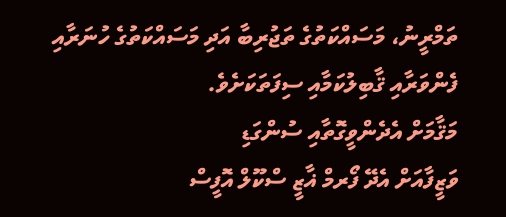ތަމްރީނު، މަސައްކަތުގެ ތަޖުރިބާ އަދި މަސައްކަތުގެ ހުނަރާއި ފެންވަރާއި ޤާބިލުކަމާއި ސިފަތަކަށެވެ.
މަޤާމަށް އެދެންވީގޮތާއި ސުންގަޑި
ވަޒީފާއަށް އެދޭ ފޯރމް ޣާޒީ ސްކޫލް އޮފީސް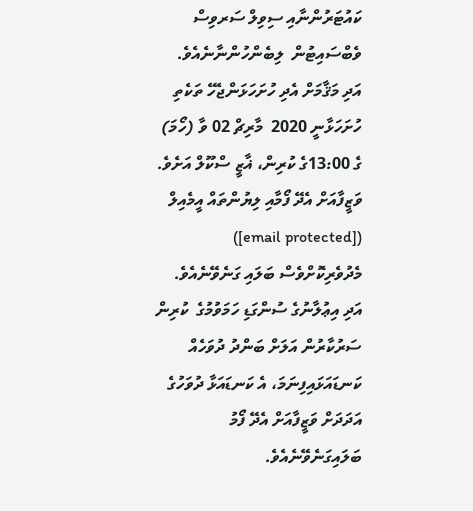ކައުޓަރުންނާއި ސިވިލް ސަރވިސް ވެބްސައިޓުން  ލިބެންހުންނާނެއެވެ. އަދި މަޤާމަށް އެދި ހުށަހަޅަންޖެހޭ ތަކެތި ހުށަހަޅާނީ 2020  މާރިޗް 02 ވާ (ހޯމަ) ގެ 13:00ގެ ކުރިން، ޣާޒީ ސްކޫލް އަށެވެ. ވަޒީފާއަށް އެދޭ ފޯމާއި ލިޔުންތައް އީމެއިލް ([email protected]) މެދުވެރިކޮށްވެސް ބަލައި ގަނެވޭނެއެވެ. އަދި އިޢުލާނުގެ ސުންގަޑި ހަމަވުމުގެ  ކުރިން ސަރުކާރުން އަލަށް ބަންދު ދުވަހެއް ކަނޑައަޅައިފިނަމަ، އެ ކަނޑައަޅާ ދުވަހުގެ އަދަދަށް ވަޒީފާއަށް އެދޭ ފޯމު ބަލައިގަނެވޭނެއެވެ.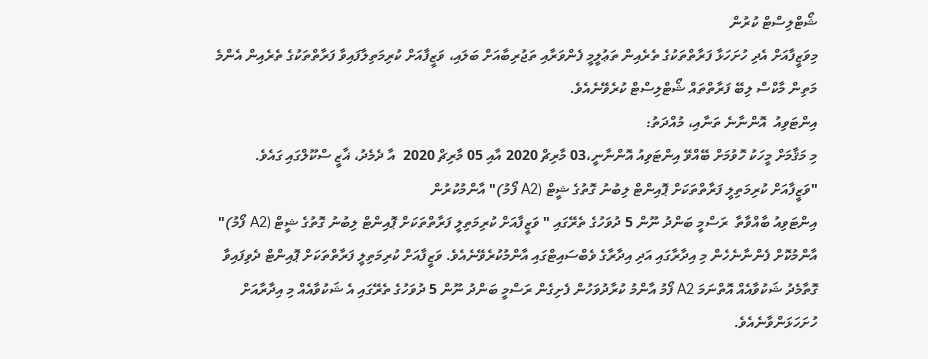ޝޯޓްލިސްޓް ކުރުން
މިވަޒީފާއަށް އެދި ހުށަހަޅާ ފަރާތްތަކުގެ ތެރެއިން ތަޢުލީމީ ފެންވަރާއި ތަޖުރިބާއަށް ބަލައި، ވަޒީފާއަށް ކުރިމަތިލާފައިވާ ފަރާތްތަކުގެ ތެރެއިން އެންމެ މަތިން މާކްސް ލިބޭ ފަރާތްތައް ޝޯޓްލިސްޓް ކުރެވޭނެއެވެ.
އިންޓަވިއު  އޮންނާނެ ތަނާއި، މުއްދަތު:
މި މަޤާމަށް މީހަކު ހޮވުމަށް ބޭއްވޭ އިންޓަވިއު އޮންނާނީ،03 މާރިޗް 2020 އާއި 05 މާރިޗް 2020  އާ ދެމެދު، ޣާޒީ ސްކޫލްގައި ގައެވެ.
"ވަޒީފާއަށް ކުރިމަތިލީ ފަރާތްތަކަށް ޕޮއިންޓް ލިބުނު ގޮތުގެ ޝީޓް (A2 ފޯމު)" އާންމުކުރުން
އިންޓަވިއު ބާއްވާތާ  ރަސްމީ ބަންދު ނޫން 5 ދުވަހުގެ ތެރޭގައި " ވަޒީފާއަށް ކުރިމަތިލީ ފަރާތްތަކަށް ޕޮއިންޓް ލިބުނު ގޮތުގެ ޝީޓް (A2 ފޯމު)" އާންމުކޮށް ފެންނާނެހެން މި އިދާރާގައި އަދި އިދާރާގެ ވެބްސައިޓްގައި އާންމުކުރެވޭނެއެވެ. ވަޒީފާއަށް ކުރިމަތިލީ ފަރާތްތަކަށް ޕޮއިންޓް ދެވިފައިވާ ގޮތާމެދު ޝަކުވާއެއް އޮތްނަމަ A2 ފޯމު އާންމު ކުރާދުވަހުން ފެށިގެން ރަސްމީ ބަންދު ނޫން 5 ދުވަހުގެ ތެރޭގައި އެ ޝަކުވާއެއް މި އިދާރާއަށް ހުށަހަޅަންވާނެއެވެ.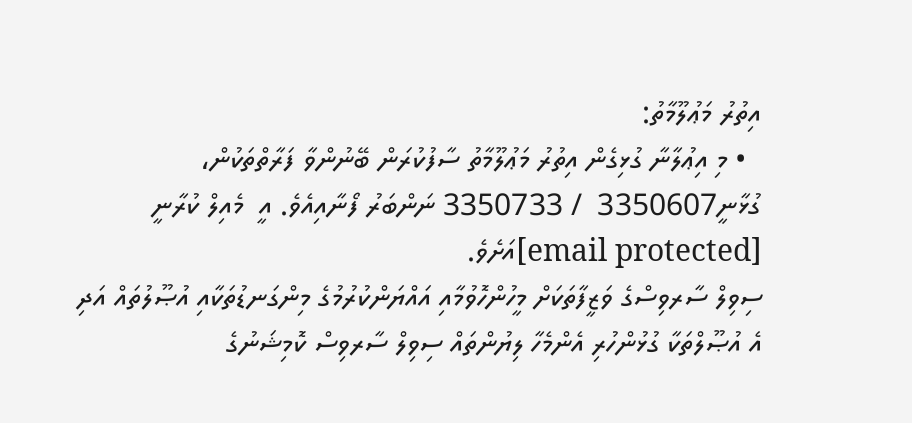އިތުރު މަޢުލޫމާތު:
  • މި އިޢުލާނާ ގުޅިގެން އިތުރު މަޢުލޫމާތު ސާފުކުރަން ބޭނުންވާ ފަރާތްތަކުން، ގުޅާނީ3350607  / 3350733 ނަންބަރު ފޯނާއިއެވެ. އީ  މެއިލް ކުރާނީ  [email protected]އަށެވެ.
ސިވިލް ސާރވިސްގެ ވަޒީފާތަކަށް މީހުންހޮވުމާއި އައްޔަންކުރުމުގެ މިންގަނޑުތަކާއި އުޞޫލުތައް އަދި އެ އުޞޫލްތަކާ ގުޅުންހުރި އެންމެހާ ލިޔުންތައް ސިވިލް ސާރވިސް ކޮމިޝަނުގެ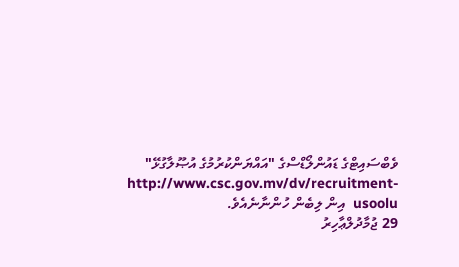ވެބްސައިޓްގެ ޑައުންލޯޑްސްގެ "އައްޔަންކުރުމުގެ އުޞޫލާގުޅޭ" http://www.csc.gov.mv/dv/recruitment-usoolu  އިން ލިބެން ހުންނާނެއެވެ.
29 ޖުމާދުލްޢާހިރު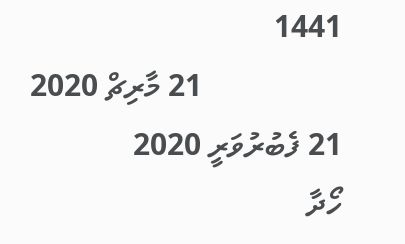1441
                  21 މާރިޗް 2020
21 ފެބުރުވަރީ 2020
ހޯދާ